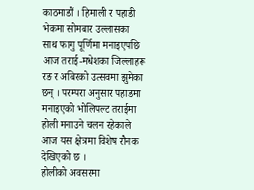काठमाडौं । हिमाली र पहाडी भेकमा सोमबार उल्लासका साथ फागु पूर्णिमा मनाइएपछि आज तराई-मधेशका जिल्लाहरू रङ र अबिरको उत्सवमा झुमेका छन् । परम्परा अनुसार पहाडमा मनाइएको भोलिपल्ट तराईमा होली मनाउने चलन रहेकाले आज यस क्षेत्रमा विशेष रौनक देखिएको छ ।
होलीको अवसरमा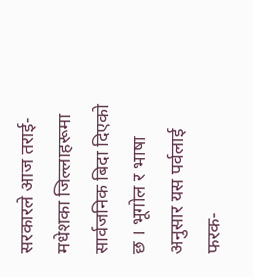सरकारले आज तराई-मधेशका जिल्लाहरूमा सार्वजनिक बिदा दिएको छ । भूगोल र भाषा अनुसार यस पर्वलाई फरक-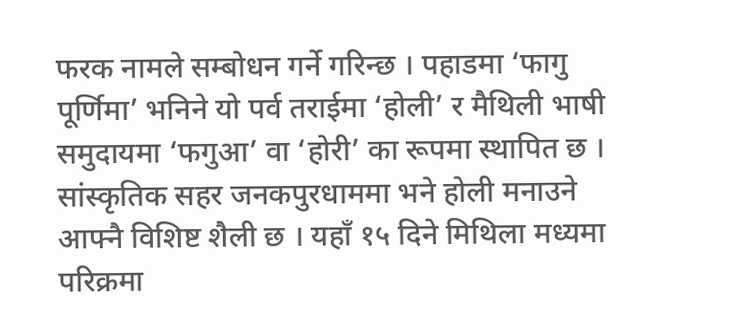फरक नामले सम्बोधन गर्ने गरिन्छ । पहाडमा ‘फागु पूर्णिमा’ भनिने यो पर्व तराईमा ‘होली’ र मैथिली भाषी समुदायमा ‘फगुआ’ वा ‘होरी’ का रूपमा स्थापित छ ।
सांस्कृतिक सहर जनकपुरधाममा भने होली मनाउने आफ्नै विशिष्ट शैली छ । यहाँ १५ दिने मिथिला मध्यमा परिक्रमा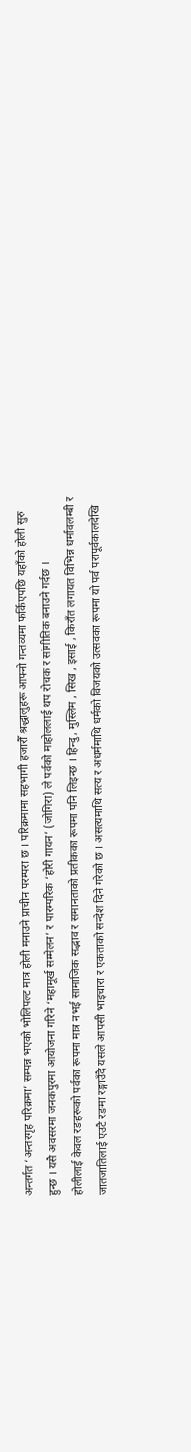अन्तर्गत ‘अन्तरगृह परिक्रमा’ सम्पन्न भएको भोलिपल्ट मात्र होली मनाउने प्राचीन परम्परा छ । परिक्रमामा सहभागी हजारौँ श्रद्धालुहरू आफ्नो गन्तव्यमा फर्किएपछि यहाँको होली सुरु हुन्छ । यसै अवसरमा जनकपुरमा आयोजना गरिने ‘महामूर्ख सम्मेलन’ र पारम्परिक ‘होरी गायन’ (जोगिरा) ले पर्वको माहोललाई थप रोचक र सांगीतिक बनाउने गर्दछ ।
होलीलाई केवल रङहरूको पर्वका रूपमा मात्र नभई सामाजिक सद्भाव र समानताको प्रतीकका रूपमा पनि लिइन्छ । हिन्दु , मुस्लिम , सिख , इसाई , किराँत लगायत विभिन्न धर्मावलम्बी र जातजातिलाई एउटै रङमा रङ्गाउँदै यसले आपसी भाइचारा र एकताको सन्देश दिने गरेको छ । असत्यमाथि सत्य र अधर्ममाथि धर्मको विजयको उत्सवका रूपमा यो पर्व परापूर्वकालदेखि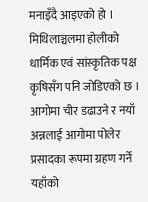मनाइँदै आइएको हो ।
मिथिलाञ्चलमा होलीको धार्मिक एवं सांस्कृतिक पक्ष कृषिसँग पनि जोडिएको छ । आगोमा चीर डढाउने र नयाँ अन्नलाई आगोमा पोलेर प्रसादका रूपमा ग्रहण गर्ने यहाँको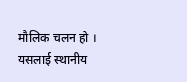मौलिक चलन हो । यसलाई स्थानीय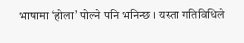भाषामा ‘होला’ पोल्ने पनि भनिन्छ । यस्ता गतिविधिले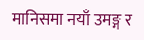मानिसमा नयाँ उमङ्ग र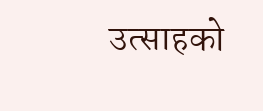उत्साहको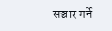सञ्चार गर्ने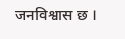जनविश्वास छ ।